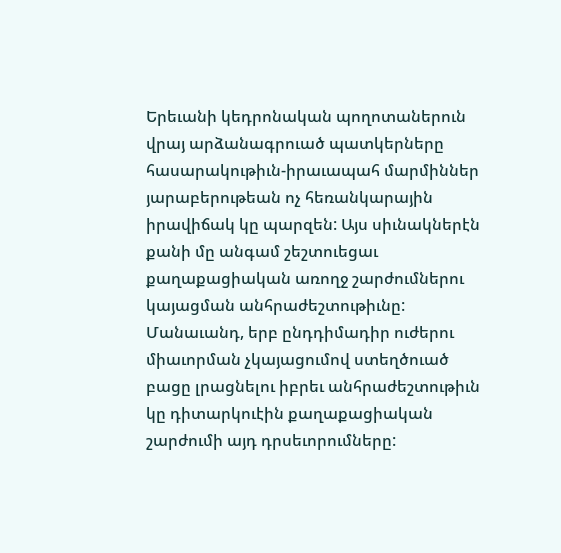Երեւանի կեդրոնական պողոտաներուն վրայ արձանագրուած պատկերները հասարակութիւն-իրաւապահ մարմիններ յարաբերութեան ոչ հեռանկարային իրավիճակ կը պարզեն: Այս սիւնակներէն քանի մը անգամ շեշտուեցաւ քաղաքացիական առողջ շարժումներու կայացման անհրաժեշտութիւնը: Մանաւանդ, երբ ընդդիմադիր ուժերու միաւորման չկայացումով ստեղծուած բացը լրացնելու իբրեւ անհրաժեշտութիւն կը դիտարկուէին քաղաքացիական շարժումի այդ դրսեւորումները: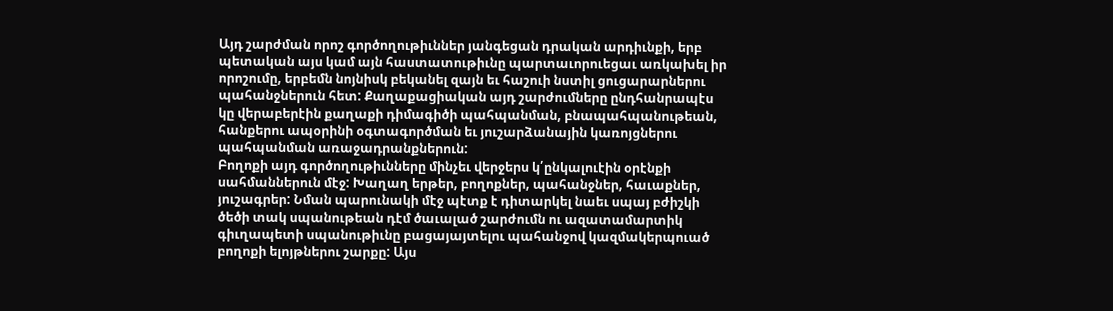Այդ շարժման որոշ գործողութիւններ յանգեցան դրական արդիւնքի, երբ պետական այս կամ այն հաստատութիւնը պարտաւորուեցաւ առկախել իր որոշումը, երբեմն նոյնիսկ բեկանել զայն եւ հաշուի նստիլ ցուցարարներու պահանջներուն հետ: Քաղաքացիական այդ շարժումները ընդհանրապէս կը վերաբերէին քաղաքի դիմագիծի պահպանման, բնապահպանութեան, հանքերու ապօրինի օգտագործման եւ յուշարձանային կառոյցներու պահպանման առաջադրանքներուն:
Բողոքի այդ գործողութիւնները մինչեւ վերջերս կ՛ընկալուէին օրէնքի սահմաններուն մէջ: Խաղաղ երթեր, բողոքներ, պահանջներ, հաւաքներ, յուշագրեր: Նման պարունակի մէջ պէտք է դիտարկել նաեւ սպայ բժիշկի ծեծի տակ սպանութեան դէմ ծաւալած շարժումն ու ազատամարտիկ գիւղապետի սպանութիւնը բացայայտելու պահանջով կազմակերպուած բողոքի ելոյթներու շարքը: Այս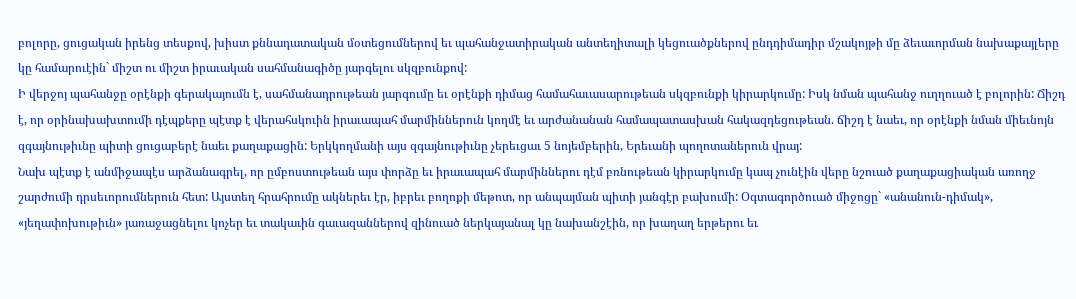բոլորը, ցուցական իրենց տեսքով, խիստ քննադատական մօտեցումներով եւ պահանջատիրական անտեղիտալի կեցուածքներով ընդդիմադիր մշակոյթի մը ձեւաւորման նախաքայլերը կը համարուէին` միշտ ու միշտ իրաւական սահմանագիծը յարգելու սկզբունքով:
Ի վերջոյ պահանջը օրէնքի գերակայումն է, սահմանադրութեան յարգումը եւ օրէնքի դիմաց համահաւասարութեան սկզբունքի կիրարկումը: Իսկ նման պահանջ ուղղուած է բոլորին: Ճիշդ է, որ օրինախախտումի դէպքերը պէտք է վերահսկուին իրաւապահ մարմիններուն կողմէ եւ արժանանան համապատասխան հակազդեցութեան. ճիշդ է նաեւ, որ օրէնքի նման միեւնոյն զգայնութիւնը պիտի ցուցաբերէ նաեւ քաղաքացին: Երկկողմանի այս զգայնութիւնը չերեւցաւ 5 նոյեմբերին, Երեւանի պողոտաներուն վրայ:
Նախ պէտք է անմիջապէս արձանագրել, որ ըմբոստութեան այս փորձը եւ իրաւապահ մարմիններու դէմ բռնութեան կիրարկումը կապ չունէին վերը նշուած քաղաքացիական առողջ շարժումի դրսեւորումներուն հետ: Այստեղ հրահրումը ակներեւ էր, իբրեւ բողոքի մեթոտ, որ անպայման պիտի յանգէր բախումի: Օգտագործուած միջոցը` «անանուն-դիմակ», «յեղափոխութիւն» յառաջացնելու կոչեր եւ տակաւին գաւազաններով զինուած ներկայանալ կը նախանշէին, որ խաղաղ երթերու եւ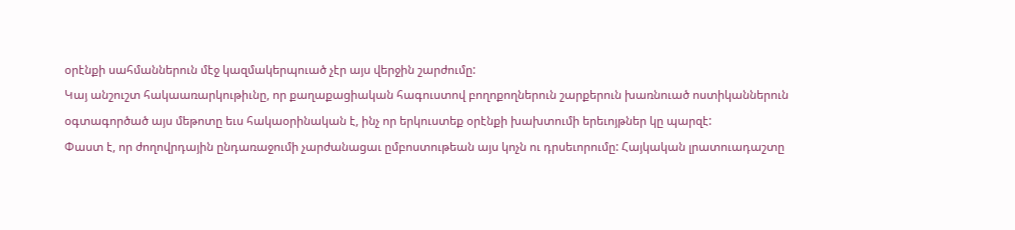օրէնքի սահմաններուն մէջ կազմակերպուած չէր այս վերջին շարժումը:
Կայ անշուշտ հակաառարկութիւնը, որ քաղաքացիական հագուստով բողոքողներուն շարքերուն խառնուած ոստիկաններուն օգտագործած այս մեթոտը եւս հակաօրինական է, ինչ որ երկուստեք օրէնքի խախտումի երեւոյթներ կը պարզէ:
Փաստ է, որ ժողովրդային ընդառաջումի չարժանացաւ ըմբոստութեան այս կոչն ու դրսեւորումը: Հայկական լրատուադաշտը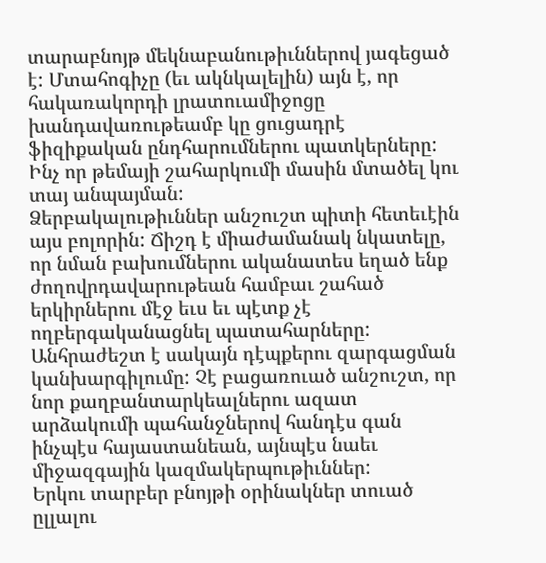տարաբնոյթ մեկնաբանութիւններով յագեցած է: Մտահոգիչը (եւ ակնկալելին) այն է, որ հակառակորդի լրատուամիջոցը խանդավառութեամբ կը ցուցադրէ ֆիզիքական ընդհարումներու պատկերները: Ինչ որ թեմայի շահարկումի մասին մտածել կու տայ անպայման:
Ձերբակալութիւններ անշուշտ պիտի հետեւէին այս բոլորին: Ճիշդ է միաժամանակ նկատելը, որ նման բախումներու ականատես եղած ենք ժողովրդավարութեան համբաւ շահած երկիրներու մէջ եւս եւ պէտք չէ ողբերգականացնել պատահարները: Անհրաժեշտ է սակայն դէպքերու զարգացման կանխարգիլումը: Չէ բացառուած անշուշտ, որ նոր քաղբանտարկեալներու ազատ արձակումի պահանջներով հանդէս գան ինչպէս հայաստանեան, այնպէս նաեւ միջազգային կազմակերպութիւններ:
Երկու տարբեր բնոյթի օրինակներ տուած ըլլալու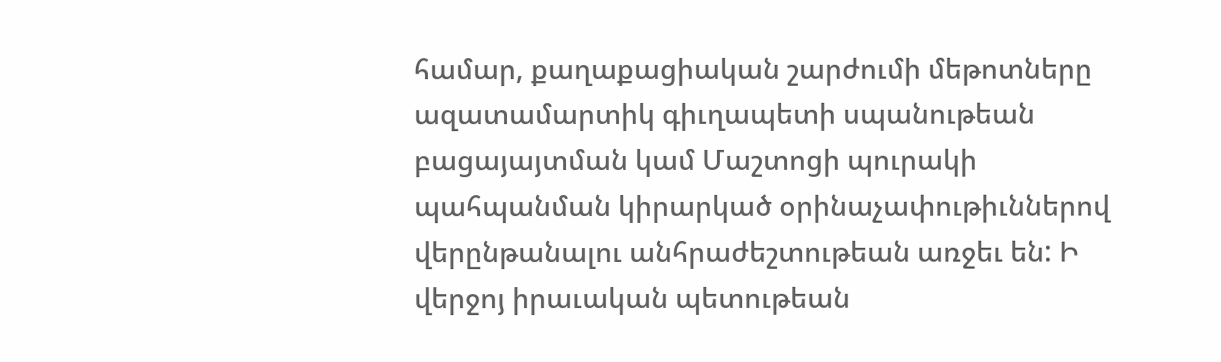համար, քաղաքացիական շարժումի մեթոտները ազատամարտիկ գիւղապետի սպանութեան բացայայտման կամ Մաշտոցի պուրակի պահպանման կիրարկած օրինաչափութիւններով վերընթանալու անհրաժեշտութեան առջեւ են: Ի վերջոյ իրաւական պետութեան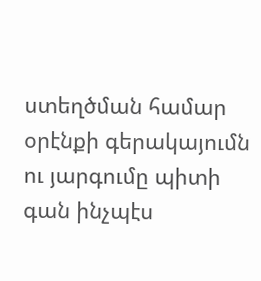ստեղծման համար օրէնքի գերակայումն ու յարգումը պիտի գան ինչպէս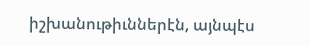իշխանութիւններէն, այնպէս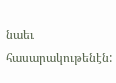նաեւ հասարակութենէն: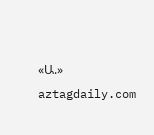«Ա.»
aztagdaily.com